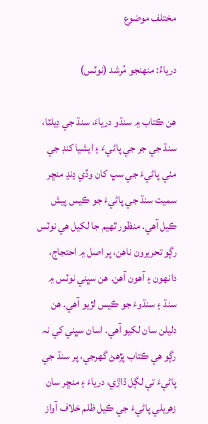مختلف موضوع

درياءُ: منھنجو مُرشد (نوٽس)

ھن ڪتاب ۾ سنڌو درياءَ، سنڌ جي ڊيلٽا، سنڌ جي جر جي پاڻيءَ ۽ ايشيا کنڊ جي مٺي پاڻيءَ جي سڀ کان وڏي ڍنڍ منڇر سميت سنڌ جي پاڻيءَ جو ڪيس پيش ڪيل آھي. منظور ٿھيم جا لکيل ھي نوٽس رڳو تحريرون ناھن، پر اصل ۾ احتجاج، دانھون ۽ آھون آھن. ھن سڀني نوٽس ۾ سنڌ ۽ سنڌوءَ جو ڪيس لڙيو آھي. ھن دليلن سان لکيو آھي. اسان سڀني کي نہ رڳو ھي ڪتاب پڙھڻ گهرجي، پر سنڌ جي پاڻيءَ تي لڳل ڌاڙي، درياءَ ۽ منڇر سان زھريلي پاڻيءَ جي ڪيل ظلم خلاف آواز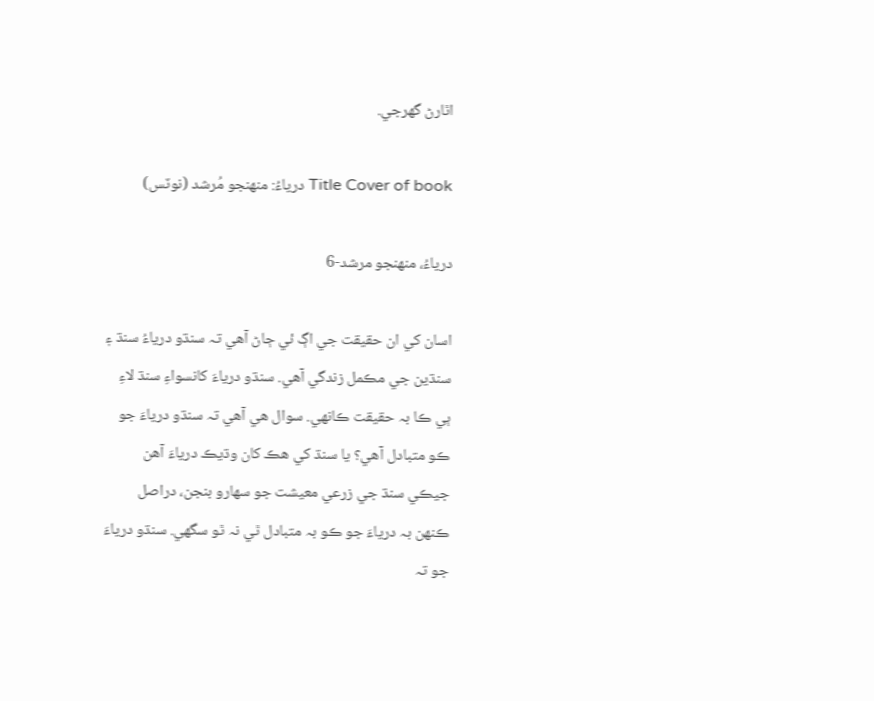اٿارڻ گهرجي.

Title Cover of book درياءُ: منھنجو مُرشد (نوٽس)

درياءُ، منھنجو مرشد-6

اسان کي ان حقيقت جي اڳ ئي ڄاڻ آھي تہ سنڌو درياءُ سنڌ ۽ سنڌين جي مڪمل زندگي آھي. سنڌو درياءَ کانسواءِ سنڌ لاءِ ٻي ڪا بہ حقيقت ڪانھي. سوال ھي آھي تہ سنڌو درياءَ جو ڪو متبادل آھي؟ يا سنڌ کي ھڪ کان وڌيڪ درياءَ آھن جيڪي سنڌ جي زرعي معيشت جو سھارو بنجن، دراصل ڪنھن بہ درياءَ جو ڪو بہ متبادل ٿي نہ ٿو سگهي. سنڌو درياءَ جو تہ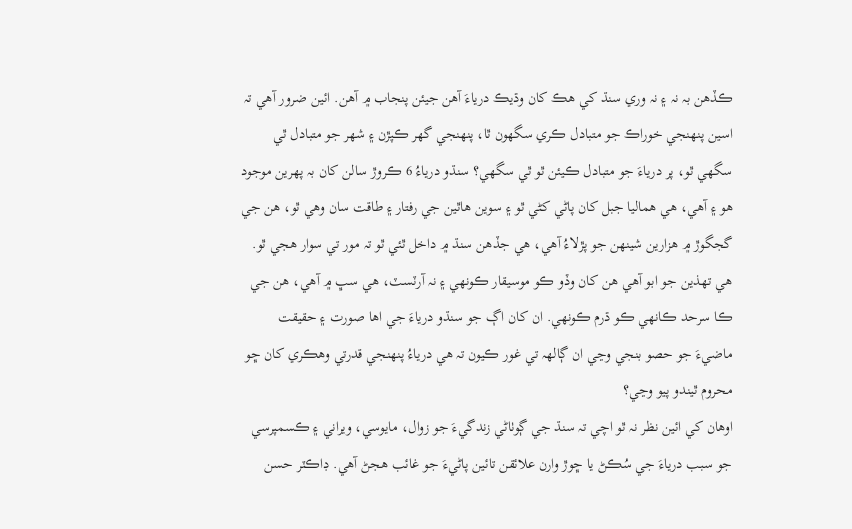ڪڏھن بہ نہ ۽ نہ وري سنڌ کي ھڪ کان وڌيڪ درياءَ آھن جيئن پنجاب ۾ آھن. ائين ضرور آھي تہ اسين پنھنجي خوراڪ جو متبادل ڪري سگهون ٿا، پنھنجي گهر ڪپڙن ۽ شھر جو متبادل ٿي سگهي ٿو، پر درياءَ جو متبادل ڪيئن ٿو ٿي سگهي؟ سنڌو درياءُ 6 ڪروڙ سالن کان بہ پھرين موجود ھو ۽ آھي، ھي ھماليا جبل کان پاڻي کڻي ٿو ۽ سوين ھاٿين جي رفتار ۽ طاقت سان وھي ٿو، ھن جي گجگوڙ ۾ ھزارين شينھن جو پڙلاءُ آھي، ھي جڏھن سنڌ ۾ داخل ٿئي ٿو تہ مور تي سوار ھجي ٿو. ھي تھذين جو ابو آھي ھن کان وڏو ڪو موسيقار ڪونھي ۽ نہ آرٽسٽ، ھي سڀ ۾ آھي، ھن جي ڪا سرحد ڪانھي ڪو ڌرم ڪونھي. ان کان اڳ جو سنڌو درياءَ جي اھا صورت ۽ حقيقت ماضيءَ جو حصو بنجي وڃي ان ڳالھہ تي غور ڪيون تہ ھي درياءُ پنھنجي قدرتي وھڪري کان ڇو محروم ٿيندو پيو وڃي؟
اوھان کي ائين نظر نہ ٿو اچي تہ سنڌ جي ڳوٺاڻي زندگيءَ جو زوال، مايوسي، ويراني ۽ ڪسمپرسي جو سبب درياءَ جي سُڪڻ يا ڇوڙ وارن علائقن تائين پاڻيءَ جو غائب ھجڻ آھي. ڊاڪٽر حسن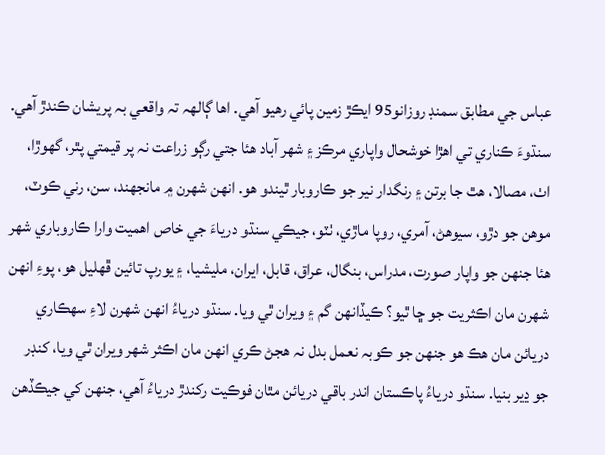عباس جي مطابق سمنڊ روزانو95 ايڪڙ زمين پائي رھيو آھي. اھا ڳالھہ تہ واقعي بہ پريشان ڪندڙ آھي. سنڌوءَ ڪناري تي اھڙا خوشحال واپاري مرڪز ۽ شھر آباد ھئا جتي رڳو زراعت نہ پر قيمتي پٿر، گهوڙا، اٺ، مصالا، ھٿ جا برتن ۽ رنگدار نير جو ڪاروبار ٿيندو ھو. انھن شھرن ۾ مانجهند، سن، رني ڪوٽ، موھن جو دڙو، سيوھڻ، آمري، روپا ماڙي، ٺٽو، جيڪي سنڌو درياءَ جي خاص اھميت وارا ڪاروباري شھر ھئا جنھن جو واپار صورت، مدراس، بنگال، عراق، قابل، ايران، مليشيا، ۽ يورپ تائين ڦھليل ھو، پوءِ انھن شھرن مان اڪثريت جو ڇا ٿيو؟ ڪيڏانھن گم ۽ ويران ٿي ويا. سنڌو درياءُ انھن شھرن لاءِ سھڪاري دريائن مان ھڪ ھو جنھن جو ڪوبہ نعمل بدل نہ ھجڻ ڪري انھن مان اڪثر شھر ويران ٿي ويا، کنڊر جو ڍير بنيا. سنڌو درياءُ پاڪستان اندر باقي دريائن مٿان فوڪيت رکندڙ درياءُ آھي، جنھن کي جيڪڏھن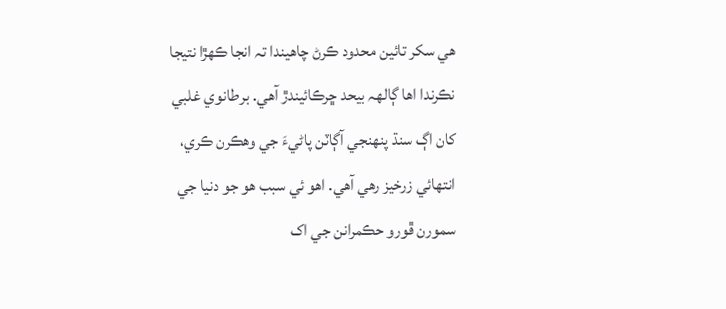ھي سکر تائين محدود ڪرڻ چاھيندا تہ انجا ڪھڙا نتيجا نڪرندا اھا ڳالھہ بيحد ڇرڪائيندڙ آھي. برطانوي غلبي کان اڳ سنڌ پنھنجي آڳاٽن پاڻيءَ جي وھڪرن ڪري، انتھائي زرخيز رھي آھي. اھو ئي سبب ھو جو دنيا جي سمورن ڦورو حڪمرانن جي اک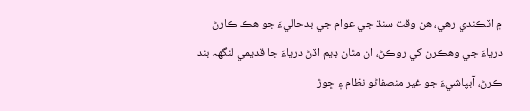۾ اٽڪندي رھي، ھن وقت سنڌ جي عوام جي بدحاليءَ جو ھڪ ڪارڻ درياءَ جي وھڪرن کي روڪڻ، ان مٿان ڊيم اڏڻ درياءَ جا قديمي لنگهہ بند ڪرڻ، آبپاشيءَ جو غير منصفاڻو نظام ۽ ڇوڙ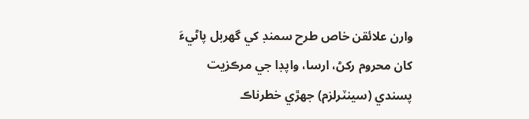وارن علائقن خاص طرح سمنڊ کي گهربل پاڻيءَ کان محروم رکڻ، ارسا، واپڊا جي مرڪزيت پسندي (سينٽرلزم) جھڙي خطرناڪ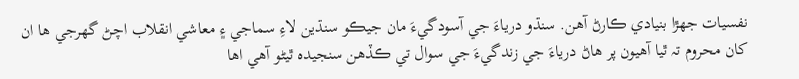نفسيات جھڙا بنيادي ڪارڻ آھن. سنڌو درياءَ جي آسودگيءَ مان جيڪو سنڌين لاءِ سماجي ۽ معاشي انقلاب اچڻ گهرجي ھا ان کان محروم تہ ٿيا آھيون پر ھاڻ درياءَ جي زندگيءَ جي سوال تي ڪڏھن سنجيدہ ٿيڻو آھي اھا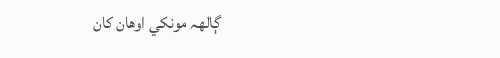ڳالھہ مونکي اوھان کان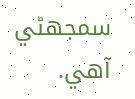سمجهڻي آھي.